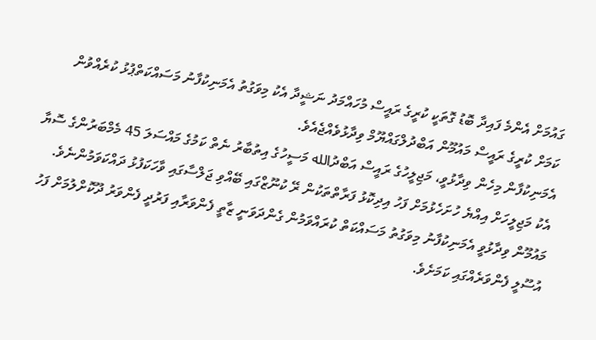ގައުމަށް އެންމެ ފައިދާ ބޮޑު ގޮތަކީ ކުރީގެ ރައީސް މުހައްމަދު ނަޝީދާ އެކު މިވަގުތު އެމަނިކުފާނު މަސައްކަތްޕުޅު ކުރެއްވުން ކަމަށް ކުރީގެ ރައީސް މައުމޫން އަބްދުލްގައްޔޫމް ވިދާޅުވެއްޖެއެވެ.
އެމަނިކުފާން މިހެން ވިދާޅުވީ، މަޖިލީހުގެ ރައީސް އަބްދުالله މަސީހުގެ އިތުބާރު ނެތް ކަމުގެ މައްސަލަ 45 މެމްބަރުންގެ ސޮޔާ އެކު މަޖިލީހަށް އިއްޔެ ހުށަހެޅުމަށް ފަހު އިދިކޮޅު ފަރާތްތަކުން ރޭ ކުނޫޒްގައި ބޭއްވި ޖަލްސާގައި ވާހަކަފުޅު ދައްކަވަމުންނެވެ. މައުމޫން ވިދާޅުވީ އެމަނިކުފާނު މިވަގުތު މަސައްކަތް ކުރައްވަމުން ގެންދަވަނީ ޒާތީ ފެންވަރާއި ފަރުދީ ފެންވަރު ދޫކޮށްލުމަށް ފަހު އުސޫލީ ފެންވަރެއްގައި ކަމަށެވެ.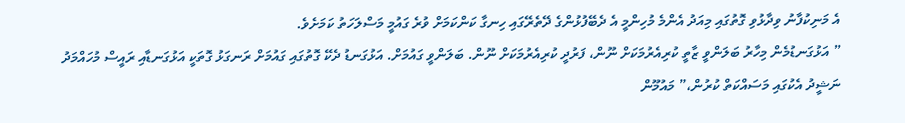އެ މަނިކުފާނު ވިދާޅުވި ގޮތުގައި މިއަދު އެންމެ މުހިންމީ އެ ދެބޭފުޅުންގެ ދޭތެރޭގައި ހިނގާ ކަންކަމަށް ވުރެ ގައުމީ މަސްލަހަތު ކަމަށެވެ.
” އަޅުގަނޑުމެން މިހާރު ބަލަންވީ ޒާތީ ކުރިއެރުމަކަށް ނޫން، ފަރުދީ ކުރިއެރުމަކަށް ނޫން. ބަލަންވީ ގައުމަށް. އަޅުގަނޑު ދެކޭ ގޮތުގައި ގައުމަށް ރަނގަޅު ގޮތަކީ އަޅުގަނޑާއި ރައީސް މުހައްމަދު ނަޝީދު އެކުގައި މަސައްކަތް ކުރުން،” މައުމޫން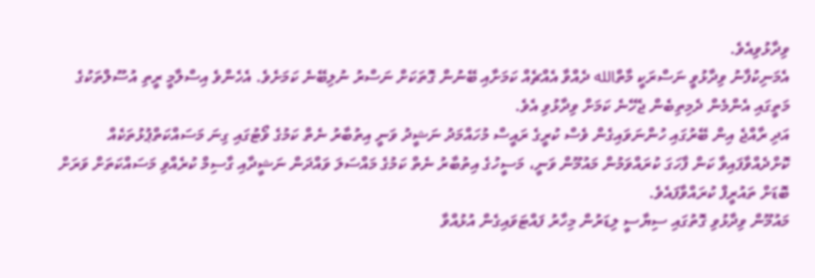ވިދާޅުވިއެވެ.
އެމަނިކުފާނު ވިދާޅުވީ ނަސްރަކީ މާތްالله ދެއްވާ އެއްޗެއް ކަމަށާއި ބޭނުން ގޮތަކަށް ނަސްރު ނުލިބޭނެ ކަމަށެވެ. އެހެންވެ އިސްލާމީ ރީތި އުސޫލްތަކުގެ މަތީގައި އެންމެން ދެމިތިބެން ޖެހޭނެ ކަމަށް ވިދާޅުވި އެވެ.
އަދި ރާއްޖެ އިން ބޭރުގައި ހުންނަވައިގެން ވެސް ކުރީގެ ރައީސް މުހައްމަދު ނަޝީދު ވަނީ އިތުބާރު ނެތް ކަމުގެ ވޯޓުގައި ގިނަ މަސައްކަތްޕުޅުތަކެއް ކޮށްދެއްވާފައިވާ ކަން ފާހަގަ ކުރައްވަމުން މައުމޫން ވަނީ، މަސީހުގެ އިތުބާރު ނެތް ކަމުގެ މައްސަލަ ވައްދަން ނަޝީދާއި ގާސިމް ކުރެއްވި މަސައްކަތަށް ވަރަށް ބޮޑަށް ތައުރީފް ކުރައްވާފައެވެ.
މައުމޫން ވިދާޅުވި ގޮތުގައި ސިޔާސީ ލިޑަރުން މިހާރު ފައްޓަވައިގެން އުޅުއްވާ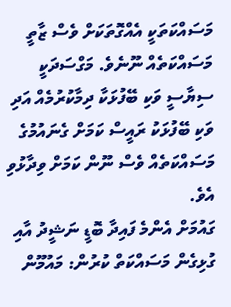މަސައްކަތަކީ އެއްގޮތަކަށް ވެސް ޒާތީ މަސައްކަތެއް ނޫނެވެ. މަގްސަދަކީ ސިޔާސީ ވަކި ބޭފުޅަކާ ދިމާކުރުމެއް އަދި ވަކި ބޭފުޅަކު ރައީސް ކަމަށް ގެނައުމުގެ މަސައްކަތެއް ވެސް ނޫން ކަމަށް ވިދާޅުވި އެވެ.
ގައުމަށް އެންމެ ފައިދާ ބޮޑީ ނަޝީދު އާއި ގުޅިގެން މަސައްކަތް ކުރުން: މައުމޫން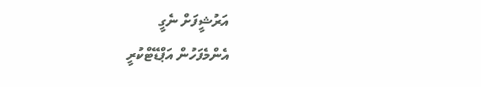އަރުޝީފަށް ނެގީ
އެންމެފަހުން އަޕްޑޭޓްކުރީ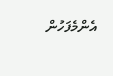އެންމެފަހުން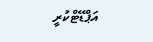އަޕްޑޭޓްކުރީ